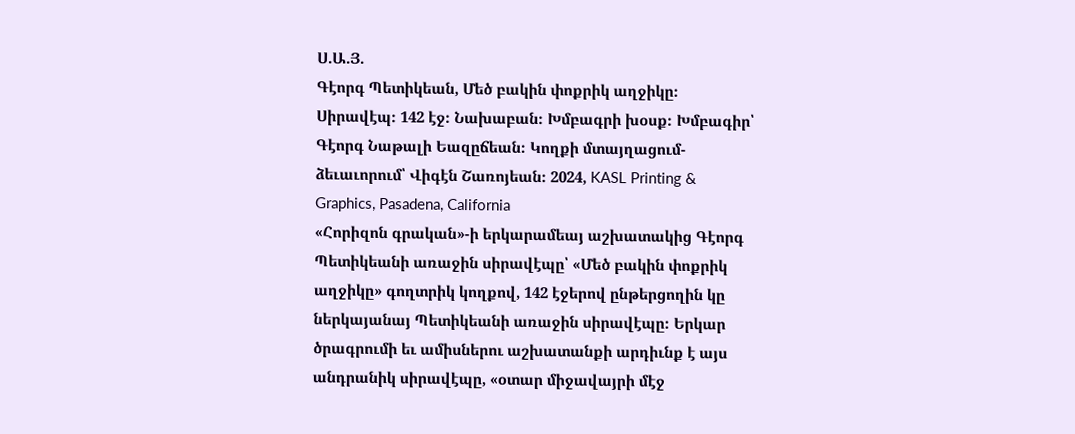Ս.Ա.Յ.
Գէորգ Պետիկեան, Մեծ բակին փոքրիկ աղջիկը։ Սիրավէպ։ 142 էջ։ Նախաբան։ Խմբագրի խօսք։ Խմբագիր՝ Գէորգ Նաթալի Եազըճեան։ Կողքի մտայղացում-ձեւաւորում՝ Վիգէն Շառոյեան։ 2024, KASL Printing & Graphics, Pasadena, California
«Հորիզոն գրական»-ի երկարամեայ աշխատակից Գէորգ Պետիկեանի առաջին սիրավէպը՝ «Մեծ բակին փոքրիկ աղջիկը» գողտրիկ կողքով, 142 էջերով ընթերցողին կը ներկայանայ Պետիկեանի առաջին սիրավէպը։ Երկար ծրագրումի եւ ամիսներու աշխատանքի արդիւնք է այս անդրանիկ սիրավէպը, «օտար միջավայրի մէջ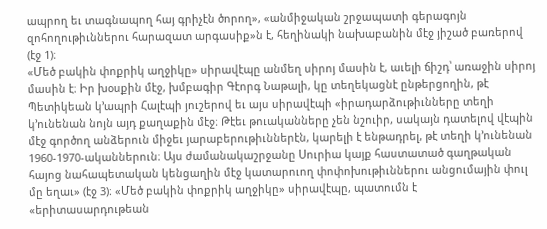ապրող եւ տագնապող հայ գրիչէն ծորող», «անմիջական շրջապատի գերագոյն զոհողութիւններու հարազատ արգասիք»ն է, հեղինակի նախաբանին մէջ յիշած բառերով (էջ 1)։
«Մեծ բակին փոքրիկ աղջիկը» սիրավէպը անմեղ սիրոյ մասին է, աւելի ճիշդ՝ առաջին սիրոյ մասին է։ Իր խօսքին մէջ, խմբագիր Գէորգ Նաթալի, կը տեղեկացնէ ընթերցողին, թէ Պետիկեան կ՚ապրի Հալէպի յուշերով եւ այս սիրավէպի «իրադարձութիւնները տեղի կ՚ունենան նոյն այդ քաղաքին մէջ։ Թէեւ թուականները չեն նշուիր, սակայն դատելով վէպին մէջ գործող անձերուն միջեւ յարաբերութիւններէն, կարելի է ենթադրել, թէ տեղի կ՚ունենան 1960-1970-ականներուն։ Այս ժամանակաշրջանը Սուրիա կայք հաստատած գաղթական հայոց նահապետական կենցաղին մէջ կատարուող փոփոխութիւններու անցումային փուլ մը եղաւ» (էջ 3)։ «Մեծ բակին փոքրիկ աղջիկը» սիրավէպը, պատումն է «երիտասարդութեան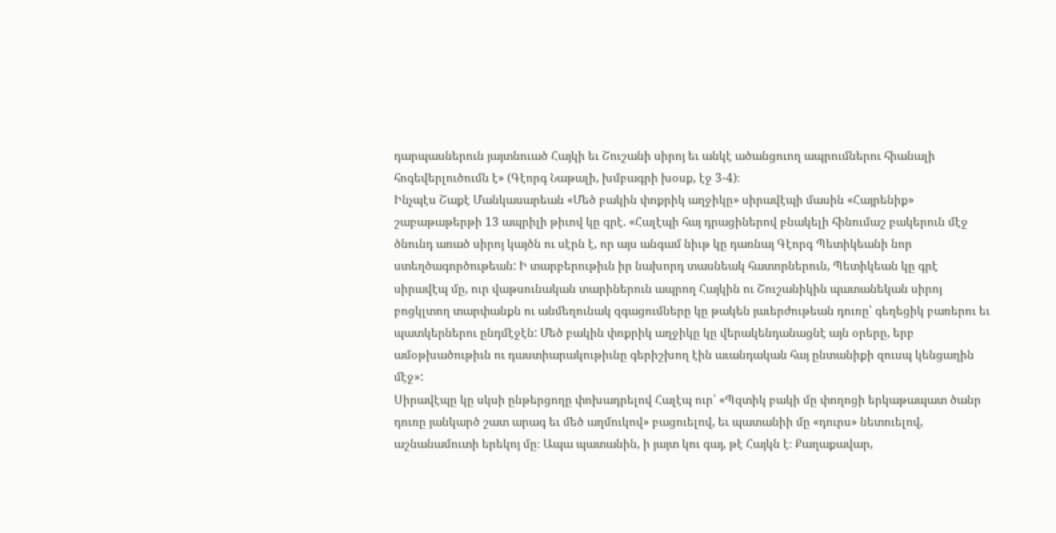դարպասներուն յայտնուած Հայկի եւ Շուշանի սիրոյ եւ անկէ ածանցուող ապրումներու հիանալի հոգեվերլուծումն է» (Գէորգ Նաթալի, խմբագրի խօսք, էջ 3-4)։
Ինչպէս Շաքէ Մանկասարեան «Մեծ բակին փոքրիկ աղջիկը» սիրավէպի մասին «Հայրենիք» շաբաթաթերթի 13 ապրիլի թիւով կը գրէ. «Հալէպի հայ դրացիներով բնակելի հինումաշ բակերուն մէջ ծնունդ առած սիրոյ կայծն ու սէրն է, որ այս անգամ նիւթ կը դառնայ Գէորգ Պետիկեանի նոր ստեղծագործութեան: Ի տարբերութիւն իր նախորդ տասնեակ հատորներուն, Պետիկեան կը գրէ սիրավէպ մը, ուր վաթսունական տարիներուն ապրող Հայկին ու Շուշանիկին պատանեկան սիրոյ բոցկլտող տարփանքն ու անմեղունակ զգացումները կը թակեն յաւերժութեան դուռը՝ գեղեցիկ բառերու եւ պատկերներու ընդմէջէն: Մեծ բակին փոքրիկ աղջիկը կը վերակենդանացնէ այն օրերը, երբ ամօթխածութիւն ու դաստիարակութիւնը գերիշխող էին աւանդական հայ ընտանիքի զուսպ կենցաղին մէջ»:
Սիրավէպը կը սկսի ընթերցողը փոխադրելով Հալէպ ուր՝ «Պզտիկ բակի մը փողոցի երկաթապատ ծանր դուռը յանկարծ շատ արագ եւ մեծ աղմուկով» բացուելով, եւ պատանիի մը «դուրս» նետուելով, աշնանամուտի երեկոյ մը։ Ապա պատանին, ի յայտ կու գայ, թէ Հայկն է։ Քաղաքավար,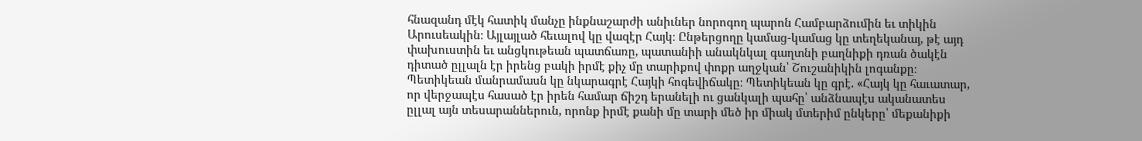հնազանդ մէկ հատիկ մանչը ինքնաշարժի անիւներ նորոգող պարոն Համբարձումին եւ տիկին Արուսեակին։ Այլայլած հեւալով կը վազէր Հայկ։ Ընթերցողը կամաց-կամաց կը տեղեկանայ, թէ այդ փախուստին եւ անցկութեան պատճառը, պատանիի անակնկալ գաղտնի բաղնիքի դռան ծակէն դիտած ըլլալն էր իրենց բակի իրմէ քիչ մը տարիքով փոքր աղջկան՝ Շուշանիկին լոգանքը։ Պետիկեան մանրամասն կը նկարագրէ Հայկի հոգեվիճակը։ Պետիկեան կը գրէ. «Հայկ կը հաւատար, որ վերջապէս հասած էր իրեն համար ճիշդ երանելի ու ցանկալի պահը՝ անձնապէս ականատես ըլլալ այն տեսարաններուն, որոնք իրմէ քանի մը տարի մեծ իր միակ մտերիմ ընկերը՝ մեքանիքի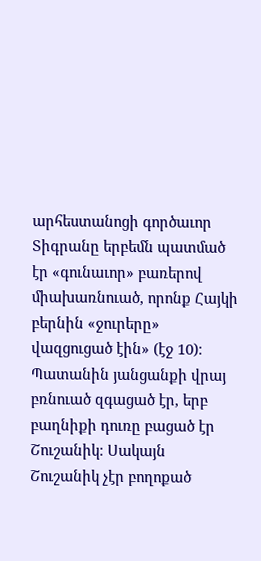արհեստանոցի գործաւոր Տիգրանը երբեմն պատմած էր «գունաւոր» բառերով միախառնուած, որոնք Հայկի բերնին «ջուրերը» վազցուցած էին» (էջ 10)։
Պատանին յանցանքի վրայ բռնուած զգացած էր, երբ բաղնիքի դուռը բացած էր Շուշանիկ։ Սակայն Շուշանիկ չէր բողոքած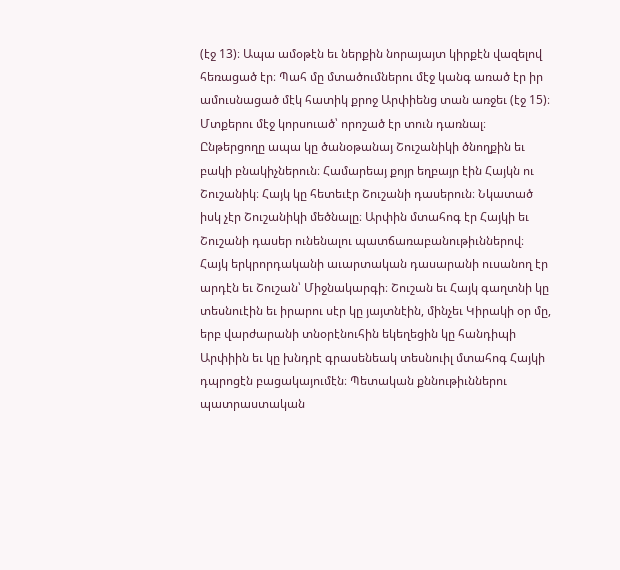(էջ 13)։ Ապա ամօթէն եւ ներքին նորայայտ կիրքէն վազելով հեռացած էր։ Պահ մը մտածումներու մէջ կանգ առած էր իր ամուսնացած մէկ հատիկ քրոջ Արփիենց տան առջեւ (էջ 15)։ Մտքերու մէջ կորսուած՝ որոշած էր տուն դառնալ։
Ընթերցողը ապա կը ծանօթանայ Շուշանիկի ծնողքին եւ բակի բնակիչներուն։ Համարեայ քոյր եղբայր էին Հայկն ու Շուշանիկ։ Հայկ կը հետեւէր Շուշանի դասերուն։ Նկատած իսկ չէր Շուշանիկի մեծնալը։ Արփին մտահոգ էր Հայկի եւ Շուշանի դասեր ունենալու պատճառաբանութիւններով։
Հայկ երկրորդականի աւարտական դասարանի ուսանող էր արդէն եւ Շուշան՝ Միջնակարգի։ Շուշան եւ Հայկ գաղտնի կը տեսնուէին եւ իրարու սէր կը յայտնէին, մինչեւ Կիրակի օր մը, երբ վարժարանի տնօրէնուհին եկեղեցին կը հանդիպի Արփիին եւ կը խնդրէ գրասենեակ տեսնուիլ մտահոգ Հայկի դպրոցէն բացակայումէն։ Պետական քննութիւններու պատրաստական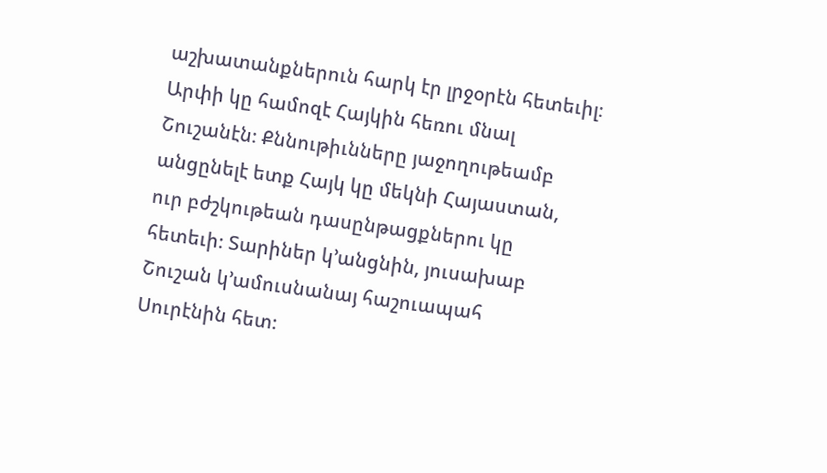աշխատանքներուն հարկ էր լրջօրէն հետեւիլ։ Արփի կը համոզէ Հայկին հեռու մնալ Շուշանէն։ Քննութիւնները յաջողութեամբ անցընելէ ետք Հայկ կը մեկնի Հայաստան, ուր բժշկութեան դասընթացքներու կը հետեւի։ Տարիներ կ՚անցնին, յուսախաբ Շուշան կ՚ամուսնանայ հաշուապահ Սուրէնին հետ։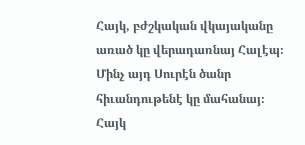Հայկ, բժշկական վկայականը առած կը վերադառնայ Հալէպ։ Մինչ այդ Սուրէն ծանր հիւանդութենէ կը մահանայ։ Հայկ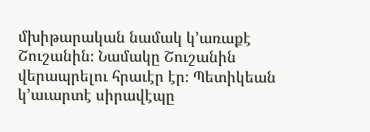մխիթարական նամակ կ՚առաքէ Շուշանին։ Նամակը Շուշանին վերապրելու հրաւէր էր։ Պետիկեան կ՚աւարտէ սիրավէպը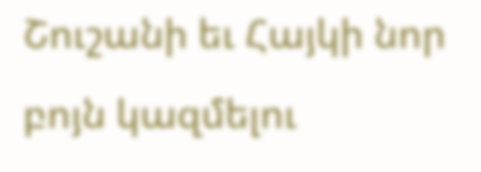Շուշանի եւ Հայկի նոր բոյն կազմելու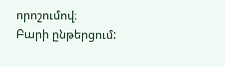որոշումով։
Բարի ընթերցում: